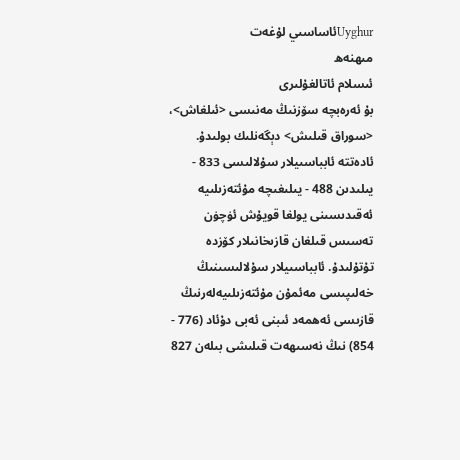Uyghurئاساسىي لۇغەت
مىھنەھ
ئىسلام ئاتالغۇلىرى
بۇ ئەرەبچە سۆزنىڭ مەنىسى <ئىلغاش>، <سوراق قىلىش> دېگەنلىك بولىدۇ. ئادەتتە ئابباسىيلار سۇلالىسى 833 - يىلىدىن 488 - يىلىغىچە مۇئتەزىلىيە ئەقىدىسىنى يولغا قويۇش ئۈچۈن تەسىس قىلغان قازىخانىلار كۆزدە تۇتۇلىدۇ. ئابباسىيلار سۇلالىسىنىڭ خەلىپىسى مەئمۇن مۇئتەزىلىيەلەرنىڭ قازىسى ئەھمەد ئىبنى ئەبى دۇئاد (776 - 854) نىڭ نەسىھەت قىلىشى بىلەن 827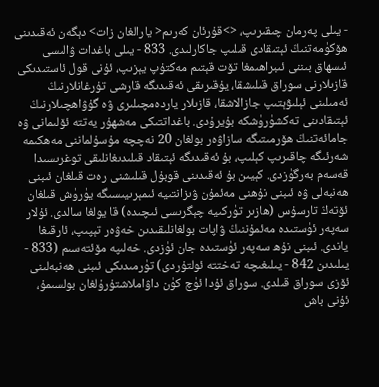- يىلى پەرمان چىقىرىپ، <>قۇرئان كەرىم< يارالغان زات> دېگەن ئەقىدىنى ھۆكۈمەتنىڭ ئېتىقادى قىلىپ جاكارلىدى. 833 - يىلى باغدات ۋالىسى ئىسھاق بىننى ئىبراھىمغا تۆت قېتىم مەكتۇپ يېزىپ، ئۇنى قول ئاستىدىكى قازىلارنى سوراق قىلىشقا، يۇقىرىقى ئەقىدىگە قارشى تۇرغانلارنىڭ ئەمىلىنى ئېلىۋېتىپ جازالاشقا، قازىلار ياردەمچىلىرى ۋە گۇۋاھچىلارنىڭ ئېتىقادىنى تەكشۈرۈشكە بۇيرۇدى. باغداتتىكى مەشھۇر يەتتە ئۆلىمانى ۋە جامائەتنىڭ ھۆرمىتىگە سازاۋەر بولغان 20 نەچچە مۇسۇلماننى مەھكىمە شەرئىگە چاقىرىپ كېلىپ، بۇ ئەقىدىگە ئېتىقاد قىلىدىغانلىقى توغرىسىدا قەسەم بەرگۈزدى. كېيىن بۇ ئەقىدىنى قوبۇل قىلىشنى رەت قىلغان ئىبنى ھەنبەلى ۋە ئىبنى نۇھنى مەئمۇن ۋىزانتىيە ئىمېرىيىسىگە يۈرۈش قىلغان ئۆتەڭ تارسۇس (ھازىر تۈركىيە چېگرىسى ئىچىدە) قا يولغا سالدى. ئۇلار سەپەر ئۈستىدە مەئمۇننىڭ ۋاپات بولغانلىقىدىن خەۋەر تېپىپ، ئارقىغا ياندى. ئىبنى نۇھ سەپەر ئۈستىدە جان ئۈزدى. خەلىپە مۆئتەسىم (833 - يىلىدىن 842 - يىلىغىچە تەختتە ئولتۇردى) تۈرمىدىكى ئىبنى ھەنبەلىنى ئۆزى سوراق قىلدى. سوراق ئۇدا ئۈچ كۈن داۋاملاشتۇرۇلغان بولسىمۇ، ئۇنى باش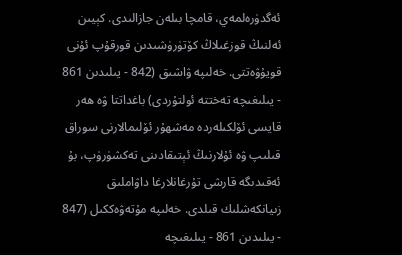ئەگدۈرەلمەي، قامچا بىلەن جازالىدى. كېيىن ئەلنىڭ قوزغىلاڭ كۆتۈرۈشىدىن قورقۇپ ئۇنى قويۇۋەتتى. خەلىپە ۋاشىق (842 - يىلىدىن 861 - يىلىغىچە تەختتە ئولتۇردى) باغداتتا ۋە ھەر قايسى ئۆلكىلەردە مەشھۇر ئۆلىمالارنى سوراق قىلىپ ۋە ئۇلارنىڭ ئېتىقادىنى تەكشۈرۈپ، بۇ ئەقىدىگە قارشى تۇرغانلارغا داۋاملىق زىيانكەشلىك قىلدى. خەلىپە مۇتەۋەككىل (847 - يىلىدىن 861 - يىلىغىچە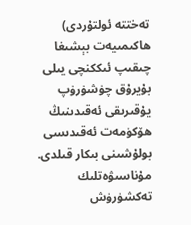تەختتە ئولتۇردى) ھاكىمىيەت بېشىغا چىقىپ ئىككنچى يىلى بۇيرۇق چۈشۈرۈپ يۇقىرىقى ئەقىدىنىڭ ھۆكۈمەت ئەقىدىسى بولۇشىنى بىكار قىلدى. مۇناسىۋەتلىك تەكشۈرۈش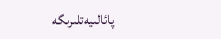پائالىيەتلىرىگە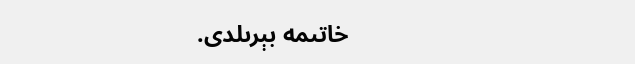خاتىمە بېرىلدى.